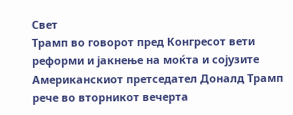Свет
Трамп во говорот пред Конгресот вети реформи и јакнење на моќта и сојузите
Американскиот претседател Доналд Трамп рече во вторникот вечерта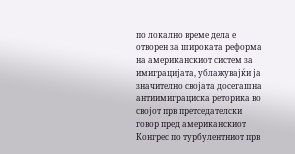по локално време дела е отворен за широката реформа на американскиот систем за имиграцијата, ублажувајќи ја значително својата досегашна антиимиграциска реторика во својот прв претседателски говор пред американскиот Конгрес по турбулентниот прв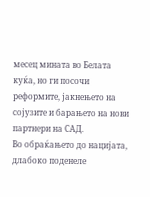месец мината во Белата куќа, но ги посочи реформите, јакнењето на сојузите и барањето на нови партнери на САД.
Во обраќањето до нацијата, длабоко поденеле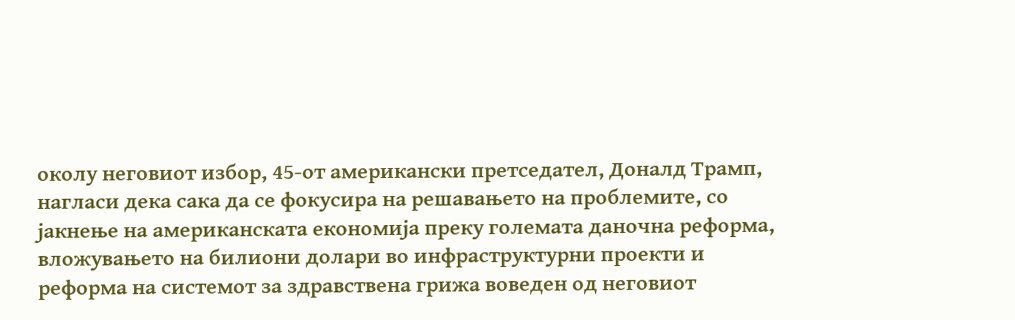околу неговиот избор, 45-от американски претседател, Доналд Трамп, нагласи дека сака да се фокусира на решавањето на проблемите, со јакнење на американската економија преку големата даночна реформа, вложувањето на билиони долари во инфраструктурни проекти и реформа на системот за здравствена грижа воведен од неговиот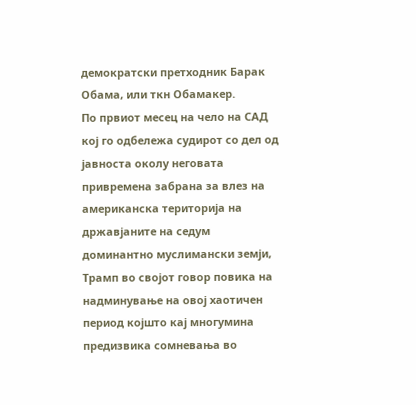демократски претходник Барак Обама, или ткн Обамакер.
По првиот месец на чело на САД кој го одбележа судирот со дел од јавноста околу неговата привремена забрана за влез на американска територија на државјаните на седум доминантно муслимански земји, Трамп во својот говор повика на надминување на овој хаотичен период којшто кај многумина предизвика сомневања во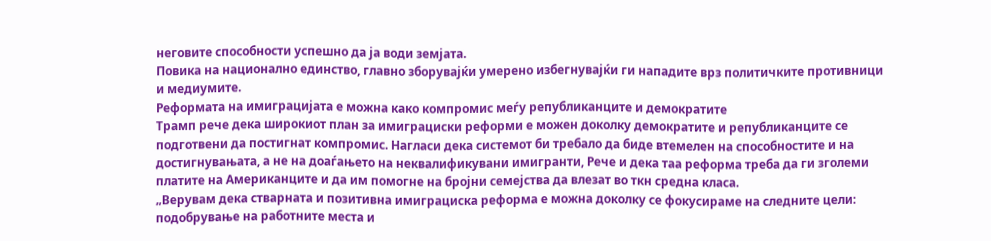неговите способности успешно да ја води земјaта.
Повика на национално единство, главно зборувајќи умерено избегнувајќи ги нападите врз политичките противници и медиумите.
Реформата на имиграцијата е можна како компромис меѓу републиканците и демократите
Трамп рече дека широкиот план за имиграциски реформи е можен доколку демократите и републиканците се подготвени да постигнат компромис. Нагласи дека системот би требало да биде втемелен на способностите и на достигнувањата, а не на доаѓањето на неквалификувани имигранти, Рече и дека таа реформа треба да ги зголеми платите на Американците и да им помогне на бројни семејства да влезат во ткн средна класа.
„Верувам дека стварната и позитивна имиграциска реформа е можна доколку се фокусираме на следните цели: подобрување на работните места и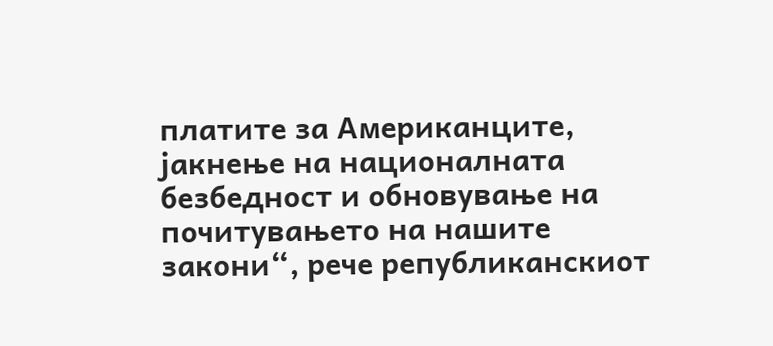платите за Американците, јакнење на националната безбедност и обновување на почитувањето на нашите закони“, рече републиканскиот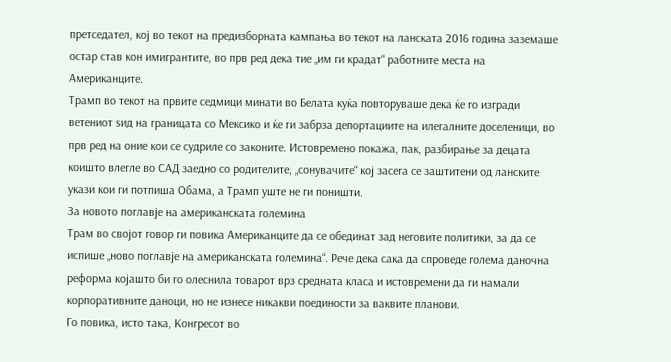претседател, кој во текот на предизборната кампања во текот на ланската 2016 година заземаше остар став кон имигрантите, во прв ред дека тие „им ги крадат“ работните места на Американците.
Трамп во текот на првите седмици минати во Белата куќа повторуваше дека ќе го изгради ветениот ѕид на границата со Мексико и ќе ги забрза депортациите на илегалните доселеници, во прв ред на оние кои се судриле со законите. Истовремено покажа, пак, разбирање за децата коишто влегле во САД заедно со родителите, „сонувачите“ кој засега се заштитени од ланските укази кои ги потпиша Обама, а Трамп уште не ги поништи.
За новото поглавје на американската големина
Трам во својот говор ги повика Американците да се обединат зад неговите политики, за да се испише „ново поглавје на американската големина“. Рече дека сака да спроведе голема даночна реформа којашто би го олеснила товарот врз средната класа и истовремени да ги намали корпоративните даноци, но не изнесе никакви поединости за ваквите планови.
Го повика, исто така, Конгресот во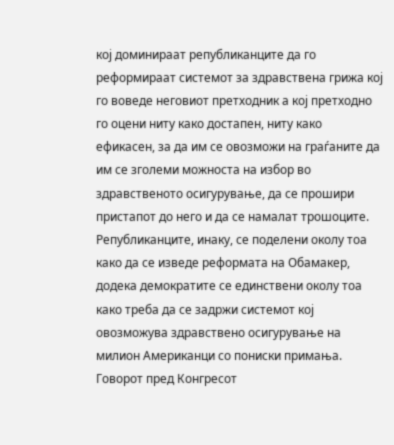кој доминираат републиканците да го реформираат системот за здравствена грижа кој го воведе неговиот претходник а кој претходно го оцени ниту како достапен, ниту како ефикасен, за да им се овозможи на граѓаните да им се зголеми можноста на избор во здравственото осигурување, да се прошири пристапот до него и да се намалат трошоците. Републиканците, инаку, се поделени околу тоа како да се изведе реформата на Обамакер, додека демократите се единствени околу тоа како треба да се задржи системот кој овозможува здравствено осигурување на милион Американци со пониски примања.
Говорот пред Конгресот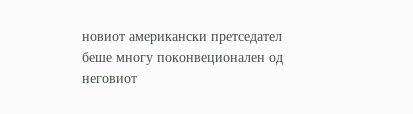новиот американски претседател беше многу поконвеционален од неговиот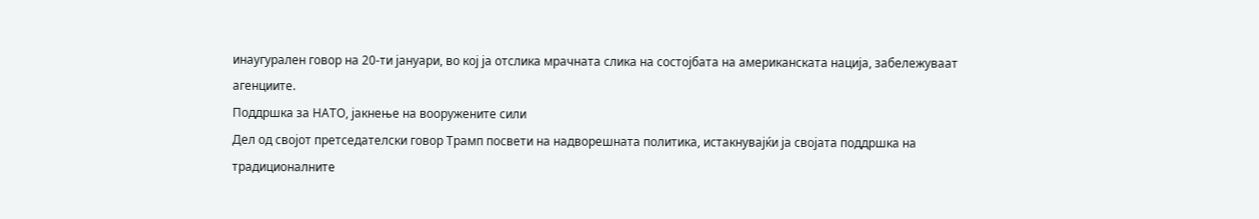инаугурален говор на 20-ти јануари, во кој ја отслика мрачната слика на состојбата на американската нација, забележуваат агенциите.
Поддршка за НАТО, јакнење на вооружените сили
Дел од својот претседателски говор Трамп посвети на надворешната политика, истакнувајќи ја својата поддршка на традиционалните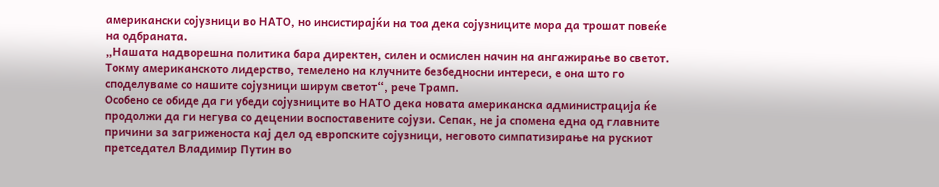американски сојузници во НАТО, но инсистирајќи на тоа дека сојузниците мора да трошат повеќе на одбраната.
„Нашата надворешна политика бара директен, силен и осмислен начин на ангажирање во светот. Токму американското лидерство, темелено на клучните безбедносни интереси, е она што го споделуваме со нашите сојузници ширум светот“, рече Трамп.
Особено се обиде да ги убеди сојузниците во НАТО дека новата американска администрација ќе продолжи да ги негува со децении воспоставените сојузи. Сепак, не ја спомена една од главните причини за загриженоста кај дел од европските сојузници, неговото симпатизирање на рускиот претседател Владимир Путин во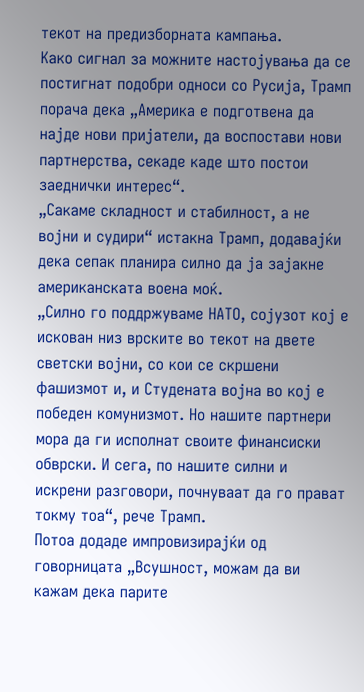текот на предизборната кампања.
Како сигнал за можните настојувања да се постигнат подобри односи со Русија, Трамп порача дека „Америка е подготвена да најде нови пријатели, да воспостави нови партнерства, секаде каде што постои заеднички интерес“.
„Сакаме складност и стабилност, а не војни и судири“ истакна Трамп, додавајќи дека сепак планира силно да ја зајакне американската воена моќ.
„Силно го поддржуваме НАТО, сојузот кој е искован низ врските во текот на двете светски војни, со кои се скршени фашизмот и, и Студената војна во кој е победен комунизмот. Но нашите партнери мора да ги исполнат своите финансиски обврски. И сега, по нашите силни и искрени разговори, почнуваат да го прават токму тоа“, рече Трамп.
Потоа додаде импровизирајќи од говорницата „Всушност, можам да ви кажам дека парите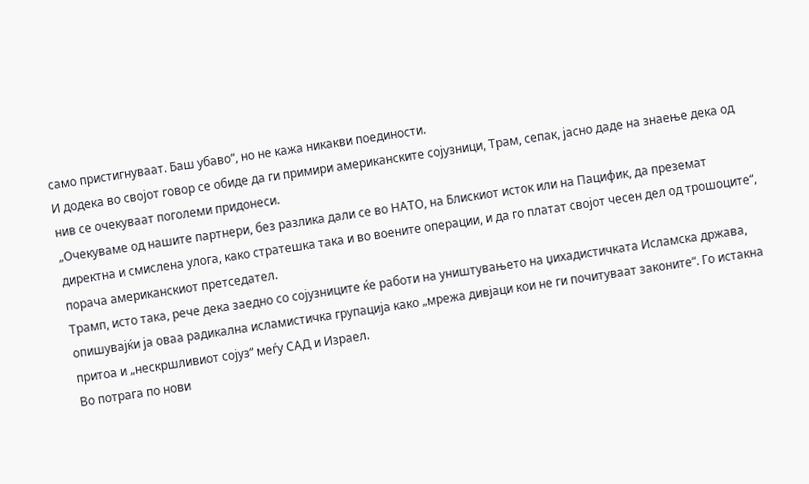само пристигнуваат. Баш убаво“, но не кажа никакви поединости.
И додека во својот говор се обиде да ги примири американските сојузници, Трам, сепак, јасно даде на знаење дека од нив се очекуваат поголеми придонеси.
„Очекуваме од нашите партнери, без разлика дали се во НАТО, на Блискиот исток или на Пацифик, да преземат директна и смислена улога, како стратешка така и во воените операции, и да го платат својот чесен дел од трошоците“, порача американскиот претседател.
Трамп, исто така, рече дека заедно со сојузниците ќе работи на уништувањето на џихадистичката Исламска држава, опишувајќи ја оваа радикална исламистичка групација како „мрежа дивјаци кои не ги почитуваат законите“. Го истакна притоа и „нескршливиот сојуз“ меѓу САД и Израел.
Во потрага по нови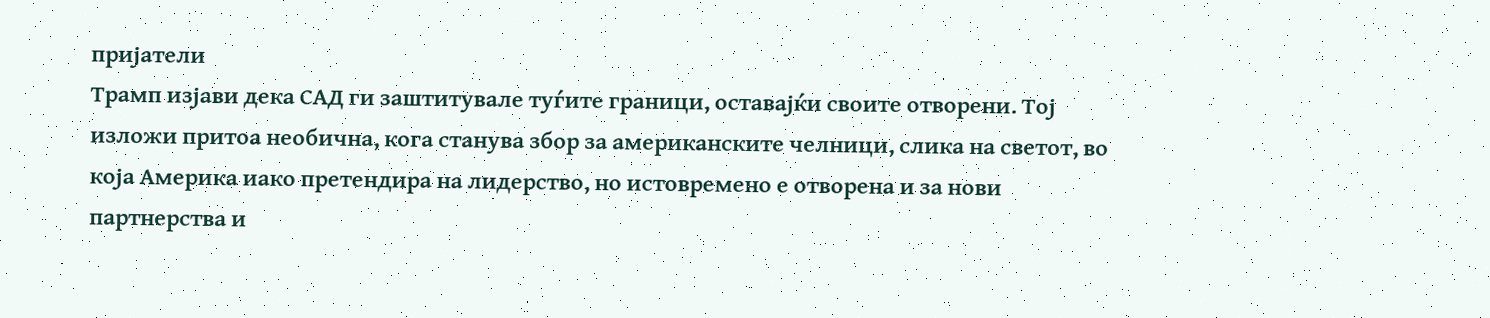пријатели
Трамп изјави дека САД ги заштитувале туѓите граници, оставајќи своите отворени. Тој изложи притоа необична, кога станува збор за американските челници, слика на светот, во која Америка иако претендира на лидерство, но истовремено е отворена и за нови партнерства и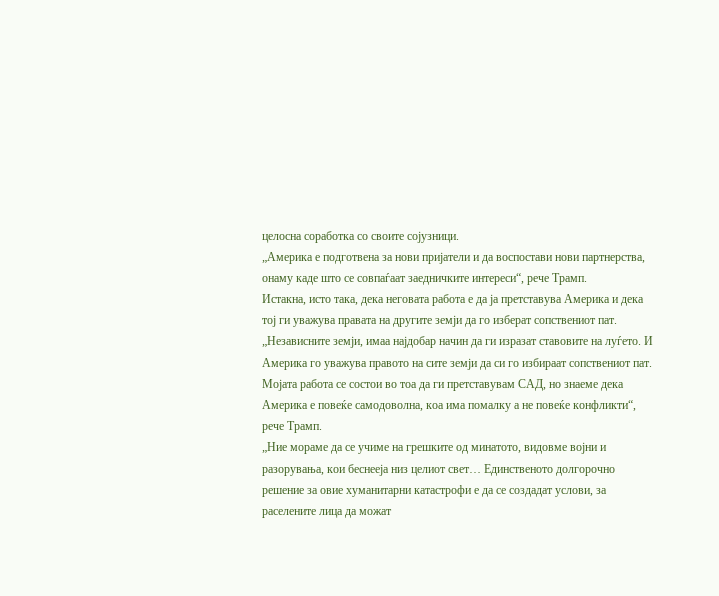целосна соработка со своите сојузници.
„Америка е подготвена за нови пријатели и да воспостави нови партнерства, онаму каде што се совпаѓаат заедничките интереси“, рече Трамп.
Истакна, исто така, дека неговата работа е да ја претставува Америка и дека тој ги уважува правата на другите земји да го изберат сопствениот пат.
„Независните земји, имаа најдобар начин да ги изразат ставовите на луѓето. И Америка го уважува правото на сите земји да си го избираат сопствениот пат. Мојата работа се состои во тоа да ги претставувам САД, но знаеме дека Америка е повеќе самодоволна, коа има помалку а не повеќе конфликти“, рече Трамп.
„Ние мораме да се учиме на грешките од минатото, видовме војни и разорувања, кои беснееја низ целиот свет… Единственото долгорочно решение за овие хуманитарни катастрофи е да се создадат услови, за раселените лица да можат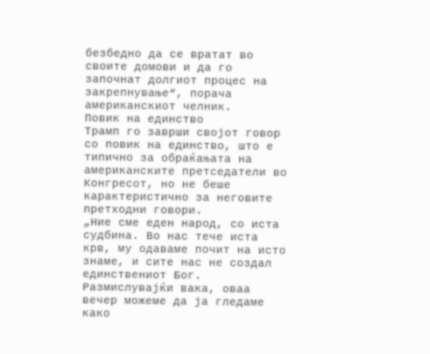безбедно да се вратат во своите домови и да го започнат долгиот процес на закрепнување“, порача американскиот челник.
Повик на единство
Трамп го заврши својот говор со повик на единство, што е типично за обраќањата на американските претседатели во Конгресот, но не беше карактеристично за неговите претходни говори.
„Ние сме еден народ, со иста судбина. Во нас тече иста крв, му одаваме почит на исто знаме, и сите нас не создал единствениот Бог. Размислувајќи вака, оваа вечер можеме да ја гледаме како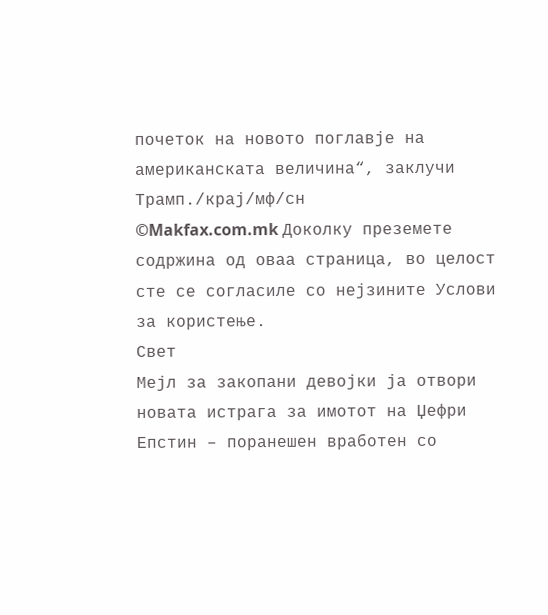почеток на новото поглавје на американската величина“, заклучи Трамп./крај/мф/сн
©Makfax.com.mk Доколку преземете содржина од оваа страница, во целост сте се согласиле со нејзините Услови за користење.
Свет
Мејл за закопани девојки ја отвори новата истрага за имотот на Џефри Епстин – поранешен вработен со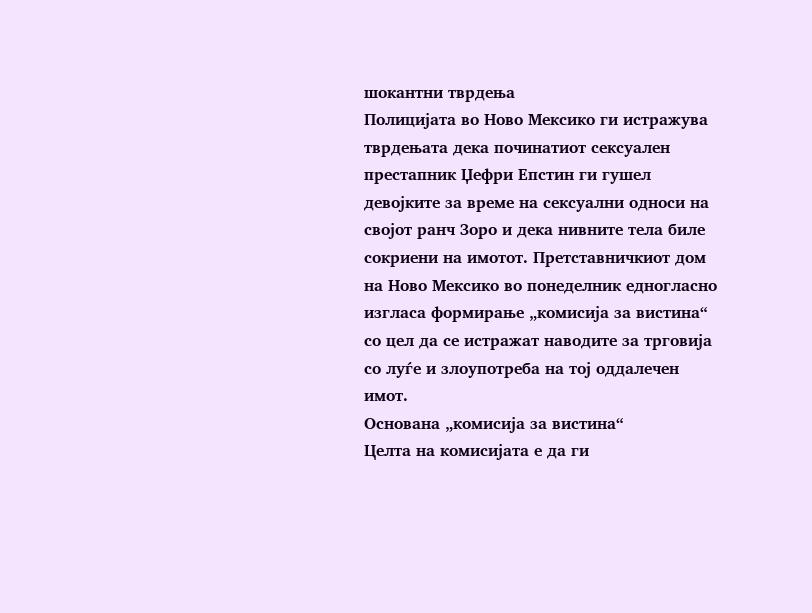шокантни тврдења
Полицијата во Ново Мексико ги истражува тврдењата дека починатиот сексуален престапник Џефри Епстин ги гушел девојките за време на сексуални односи на својот ранч Зоро и дека нивните тела биле сокриени на имотот. Претставничкиот дом на Ново Мексико во понеделник едногласно изгласа формирање „комисија за вистина“ со цел да се истражат наводите за трговија со луѓе и злоупотреба на тој оддалечен имот.
Основана „комисија за вистина“
Целта на комисијата е да ги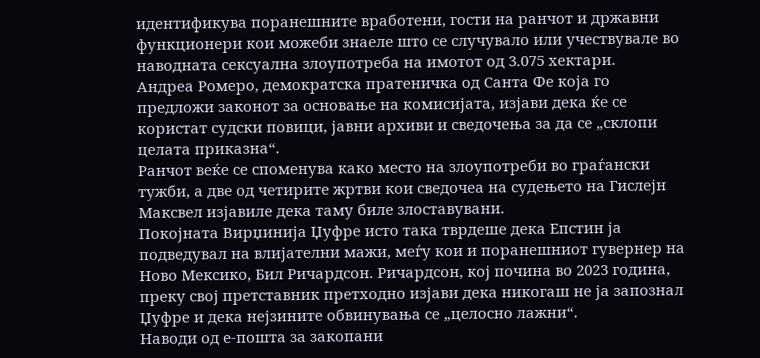идентификува поранешните вработени, гости на ранчот и државни функционери кои можеби знаеле што се случувало или учествувале во наводната сексуална злоупотреба на имотот од 3.075 хектари.
Андреа Ромеро, демократска пратеничка од Санта Фе која го предложи законот за основање на комисијата, изјави дека ќе се користат судски повици, јавни архиви и сведочења за да се „склопи целата приказна“.
Ранчот веќе се споменува како место на злоупотреби во граѓански тужби, а две од четирите жртви кои сведочеа на судењето на Гислејн Максвел изјавиле дека таму биле злоставувани.
Покојната Вирџинија Џуфре исто така тврдеше дека Епстин ја подведувал на влијателни мажи, меѓу кои и поранешниот гувернер на Ново Мексико, Бил Ричардсон. Ричардсон, кој почина во 2023 година, преку свој претставник претходно изјави дека никогаш не ја запознал Џуфре и дека нејзините обвинувања се „целосно лажни“.
Наводи од е-пошта за закопани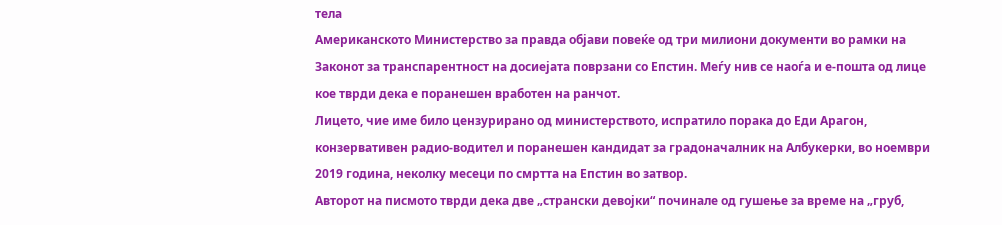тела
Американското Министерство за правда објави повеќе од три милиони документи во рамки на Законот за транспарентност на досиејата поврзани со Епстин. Меѓу нив се наоѓа и е-пошта од лице кое тврди дека е поранешен вработен на ранчот.
Лицето, чие име било цензурирано од министерството, испратило порака до Еди Арагон, конзервативен радио-водител и поранешен кандидат за градоначалник на Албукерки, во ноември 2019 година, неколку месеци по смртта на Епстин во затвор.
Авторот на писмото тврди дека две „странски девојки“ починале од гушење за време на „груб,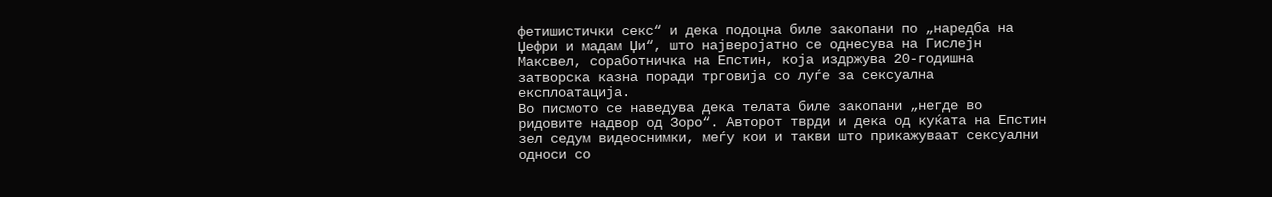фетишистички секс“ и дека подоцна биле закопани по „наредба на Џефри и мадам Џи“, што најверојатно се однесува на Гислејн Максвел, соработничка на Епстин, која издржува 20-годишна затворска казна поради трговија со луѓе за сексуална експлоатација.
Во писмото се наведува дека телата биле закопани „негде во ридовите надвор од Зоро“. Авторот тврди и дека од куќата на Епстин зел седум видеоснимки, меѓу кои и такви што прикажуваат сексуални односи со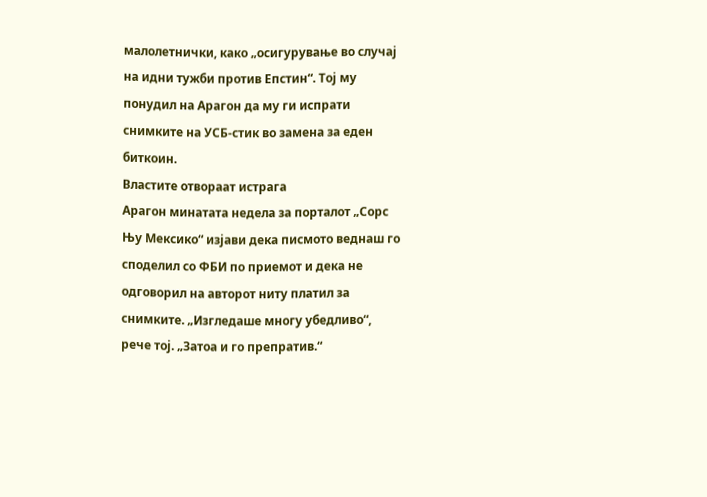малолетнички, како „осигурување во случај на идни тужби против Епстин“. Тој му понудил на Арагон да му ги испрати снимките на УСБ-стик во замена за еден биткоин.
Властите отвораат истрага
Арагон минатата недела за порталот „Сорс Њу Мексико“ изјави дека писмото веднаш го споделил со ФБИ по приемот и дека не одговорил на авторот ниту платил за снимките. „Изгледаше многу убедливо“, рече тој. „Затоа и го препратив.“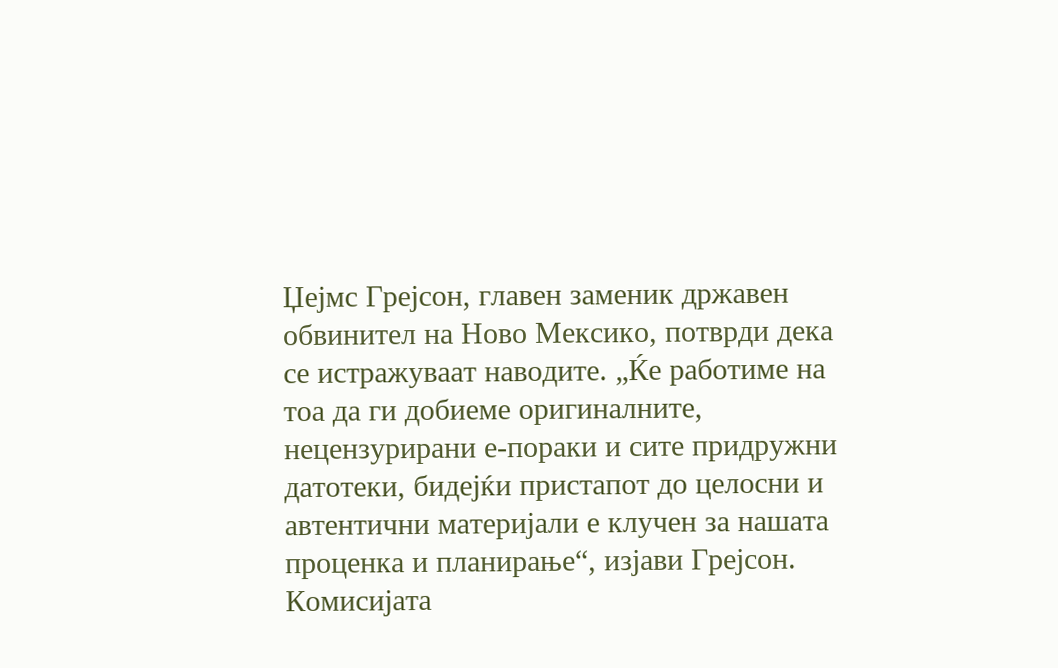Џејмс Грејсон, главен заменик државен обвинител на Ново Мексико, потврди дека се истражуваат наводите. „Ќе работиме на тоа да ги добиеме оригиналните, нецензурирани е-пораки и сите придружни датотеки, бидејќи пристапот до целосни и автентични материјали е клучен за нашата проценка и планирање“, изјави Грејсон. Комисијата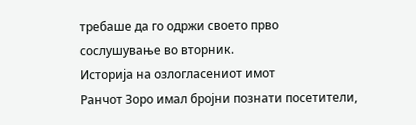требаше да го одржи своето прво сослушување во вторник.
Историја на озлогласениот имот
Ранчот Зоро имал бројни познати посетители,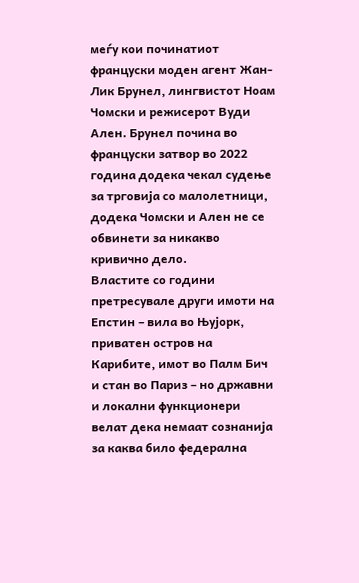меѓу кои починатиот француски моден агент Жан-Лик Брунел, лингвистот Ноам Чомски и режисерот Вуди Ален. Брунел почина во француски затвор во 2022 година додека чекал судење за трговија со малолетници, додека Чомски и Ален не се обвинети за никакво кривично дело.
Властите со години претресувале други имоти на Епстин – вила во Њујорк, приватен остров на Карибите, имот во Палм Бич и стан во Париз – но државни и локални функционери велат дека немаат сознанија за каква било федерална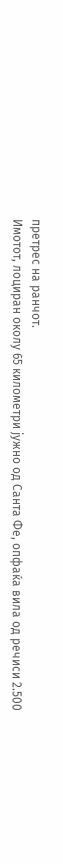претрес на ранчот.
Имотот, лоциран околу 65 километри јужно од Санта Фе, опфаќа вила од речиси 2.500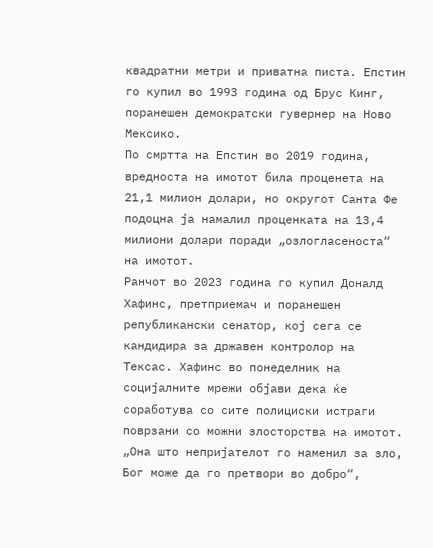квадратни метри и приватна писта. Епстин го купил во 1993 година од Брус Кинг, поранешен демократски гувернер на Ново Мексико.
По смртта на Епстин во 2019 година, вредноста на имотот била проценета на 21,1 милион долари, но округот Санта Фе подоцна ја намалил проценката на 13,4 милиони долари поради „озлогласеноста“ на имотот.
Ранчот во 2023 година го купил Доналд Хафинс, претприемач и поранешен републикански сенатор, кој сега се кандидира за државен контролор на Тексас. Хафинс во понеделник на социјалните мрежи објави дека ќе соработува со сите полициски истраги поврзани со можни злосторства на имотот. „Она што непријателот го наменил за зло, Бог може да го претвори во добро“,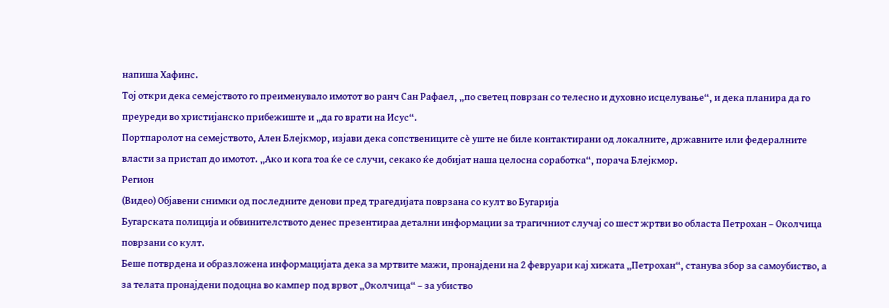напиша Хафинс.
Тој откри дека семејството го преименувало имотот во ранч Сан Рафаел, „по светец поврзан со телесно и духовно исцелување“, и дека планира да го преуреди во христијанско прибежиште и „да го врати на Исус“.
Портпаролот на семејството, Ален Блејкмор, изјави дека сопствениците сè уште не биле контактирани од локалните, државните или федералните власти за пристап до имотот. „Ако и кога тоа ќе се случи, секако ќе добијат наша целосна соработка“, порача Блејкмор.
Регион
(Видео) Објавени снимки од последните денови пред трагедијата поврзана со култ во Бугарија
Бугарската полиција и обвинителството денес презентираа детални информации за трагичниот случај со шест жртви во областа Петрохан – Околчица поврзани со култ.
Беше потврдена и образложена информацијата дека за мртвите мажи, пронајдени на 2 февруари кај хижата „Петрохан“, станува збор за самоубиство, а за телата пронајдени подоцна во кампер под врвот „Околчица“ – за убиство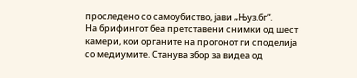проследено со самоубиство, јави „Њуз.бг“.
На брифингот беа претставени снимки од шест камери, кои органите на прогонот ги споделија со медиумите. Станува збор за видеа од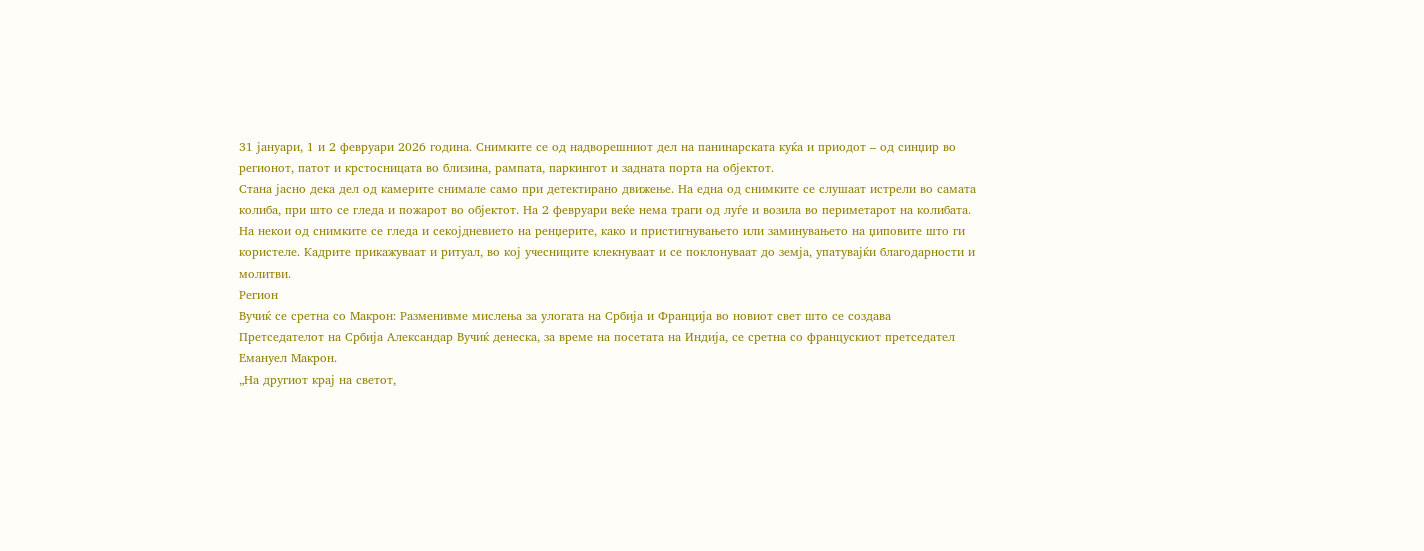31 јануари, 1 и 2 февруари 2026 година. Снимките се од надворешниот дел на панинарската куќа и приодот – од синџир во регионот, патот и крстосницата во близина, рампата, паркингот и задната порта на објектот.
Стана јасно дека дел од камерите снимале само при детектирано движење. На една од снимките се слушаат истрели во самата колиба, при што се гледа и пожарот во објектот. На 2 февруари веќе нема траги од луѓе и возила во периметарот на колибата.
На некои од снимките се гледа и секојдневието на ренџерите, како и пристигнувањето или заминувањето на џиповите што ги користеле. Кадрите прикажуваат и ритуал, во кој учесниците клекнуваат и се поклонуваат до земја, упатувајќи благодарности и молитви.
Регион
Вучиќ се сретна со Макрон: Разменивме мислења за улогата на Србија и Франција во новиот свет што се создава
Претседателот на Србија Александар Вучиќ денеска, за време на посетата на Индија, се сретна со францускиот претседател Емануел Макрон.
„На другиот крај на светот,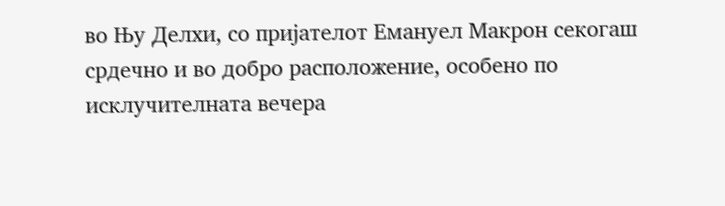во Њу Делхи, со пријателот Емануел Макрон секогаш срдечно и во добро расположение, особено по исклучителната вечера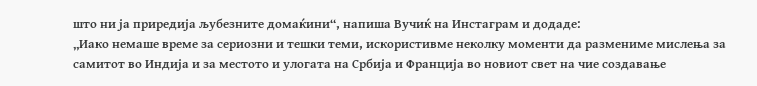што ни ја приредија љубезните домаќини“, напиша Вучиќ на Инстаграм и додаде:
„Иако немаше време за сериозни и тешки теми, искористивме неколку моменти да размениме мислења за самитот во Индија и за местото и улогата на Србија и Франција во новиот свет на чие создавање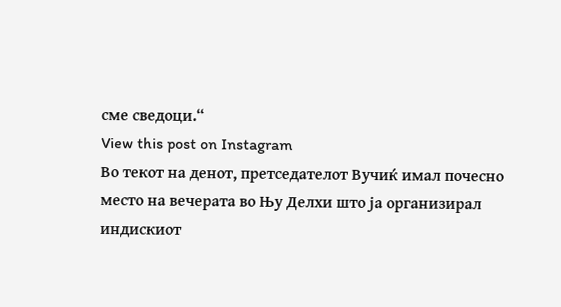сме сведоци.“
View this post on Instagram
Во текот на денот, претседателот Вучиќ имал почесно место на вечерата во Њу Делхи што ја организирал индискиот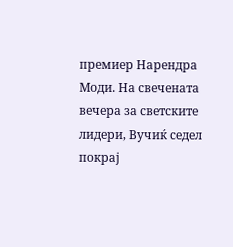премиер Нарендра Моди. На свечената вечера за светските лидери, Вучиќ седел покрај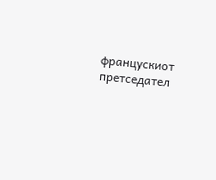францускиот претседател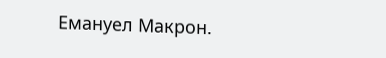Емануел Макрон.